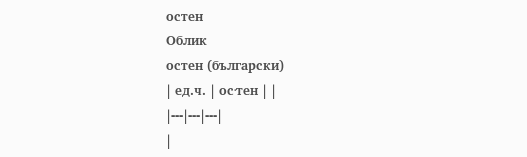остен
Облик
остен (български)
| ед.ч. | ос·тен | |
|---|---|---|
|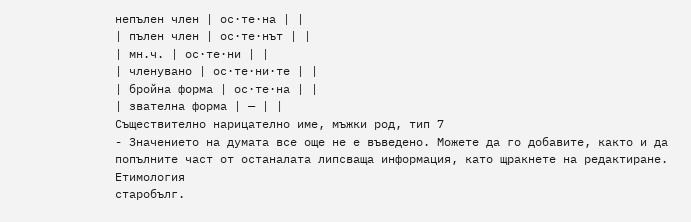непълен член | ос·те·на | |
| пълен член | ос·те·нът | |
| мн.ч. | ос·те·ни | |
| членувано | ос·те·ни·те | |
| бройна форма | ос·те·на | |
| звателна форма | — | |
Съществително нарицателно име, мъжки род, тип 7
- Значението на думата все още не е въведено. Можете да го добавите, както и да попълните част от останалата липсваща информация, като щракнете на редактиране.
Етимология
старобълг.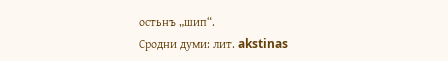остьнъ „шип“.
Сродни думи: лит. akstinas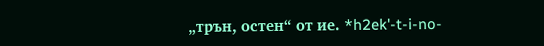„трън, остен“ от ие. *h2ek'-t-i-no-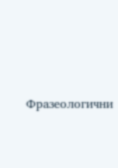Фразеологични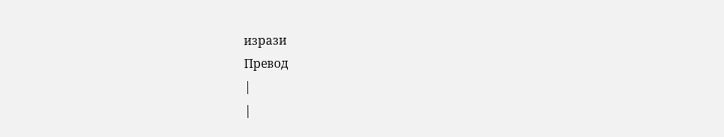изрази
Превод
|
|